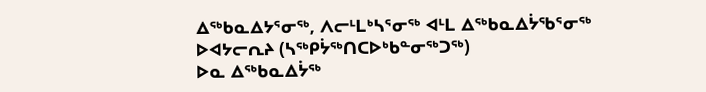ᐃᖅᑲᓇᐃᔭᕐᓂᖅ, ᐱᓕᒻᒪᒃᓴᕐᓂᖅ ᐊᒻᒪ ᐃᖅᑲᓇᐃᔮᖃᕐᓂᖅ
ᐅᐊᔭᓕᕆᔨ (ᓴᖅᑭᔮᖅᑎᑕᐅᒃᑲᓐᓂᖅᑐᖅ)
ᐅᓇ ᐃᖅᑲᓇᐃᔮᖅ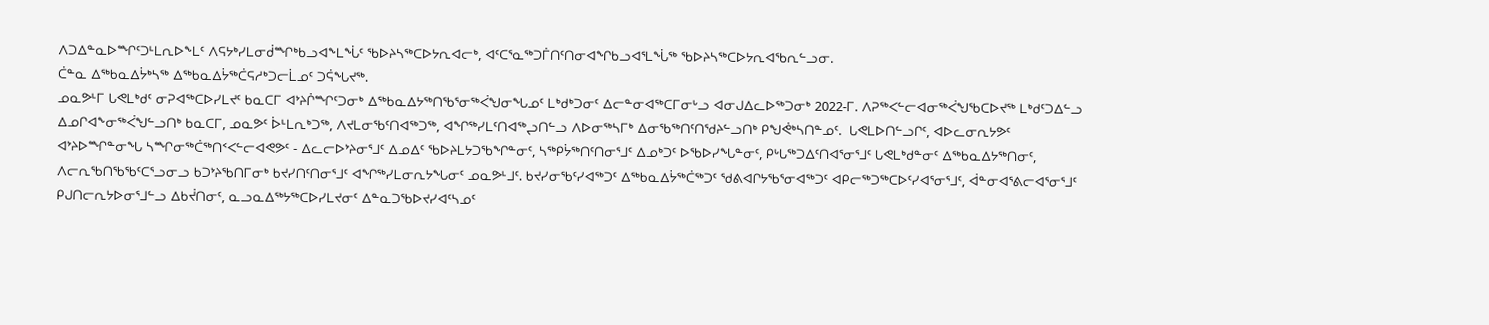ᐱᑐᐃᓐᓇᐅᙱᑦᑐᒻᒪᕆᐅᖕᒪᑦ ᐱᕋᔭᒃᓯᒪᓂᑰᙱᒃᑲᓗᐊᖕᒪᖔᑦ ᖃᐅᔨᓴᖅᑕᐅᔭᕆᐊᓕᒃ, ᐊᑦᑕᕐᓇᖅᑐᒦᑎᑦᑎᓂᐊᖏᑲᓗᐊᕐᒪᖔᖅ ᖃᐅᔨᓴᖅᑕᐅᔭᕆᐊᖃᕆᓪᓗᓂ.
ᑖᓐᓇ ᐃᖅᑲᓇᐃᔮᒃᓴᖅ ᐃᖅᑲᓇᐃᔮᖅᑖᕋᓱᒃᑐᓕᒫᓄᑦ ᑐᕌᖓᔪᖅ.
ᓄᓇᕗᒻᒥ ᒐᕙᒪᒃᑯᑦ ᓂᕈᐊᖅᑕᐅᓯᒪᔪᑦ ᑲᓇᑕᒥ ᐊᔾᔨᒌᙱᑦᑐᓂᒃ ᐃᖅᑲᓇᐃᔭᖅᑎᖃᕐᓂᖅᐹᖑᓂᖓᓄᑦ ᒪᒃᑯᒃᑐᓂᑦ ᐃᓕᓐᓂᐊᖅᑕᒥᓂᒡᓗ ᐊᓂᒍᐃᓚᐅᖅᑐᓂᒃ 2022-ᒥ. ᐱᕈᖅᐸᓪᓕᐊᓂᖅᐹᖑᖃᑕᐅᔪᖅ ᒪᒃᑯᑦᑐᐃᓪᓗ ᐃᓄᒋᐊᖕᓂᖅᐹᖑᓪᓗᑎᒃ ᑲᓇᑕᒥ, ᓄᓇᕗᑦ ᐆᒻᒪᕆᒃᑐᖅ, ᐱᔪᒪᓂᖃᑦᑎᐊᖅᑐᖅ, ᐊᖏᖅᓯᒪᑦᑎᐊᖅᖢᑎᓪᓗ ᐱᐅᓂᖅᓴᒥᒃ ᐃᓂᖃᖅᑎᑦᑎᖁᔨᓪᓗᑎᒃ ᑭᖑᕚᒃᓴᑎᓐᓄᑦ.  ᒐᕙᒪᐅᑎᓪᓗᒋᑦ, ᐊᐅᓚᓂᕆᔭᕗᑦ ᐊᔾᔨᐅᙱᓐᓂᖓ ᓴᙱᓂᖅᑖᖅᑎᑉᐸᓪᓕᐊᕙᕗᑦ - ᐃᓚᓕᐅᔾᔨᓂᕐᒧᑦ ᐃᓄᐃᑦ ᖃᐅᔨᒪᔭᑐᖃᖏᓐᓂᑦ, ᓴᖅᑭᔮᖅᑎᑦᑎᓂᕐᒧᑦ ᐃᓄᒃᑐᑦ ᐅᖃᐅᓯᖓᓐᓂᑦ, ᑭᒡᒐᖅᑐᐃᑦᑎᐊᕐᓂᕐᒧᑦ ᒐᕙᒪᒃᑯᓐᓂᑦ ᐃᖅᑲᓇᐃᔭᖅᑎᓂᑦ, ᐱᓕᕆᖃᑎᖃᖃᑦᑕᕐᓗᓂᓗ ᑲᑐᔾᔨᖃᑎᒥᓂᒃ ᑲᔪᓯᑎᑦᑎᓂᕐᒧᑦ ᐊᖏᖅᓯᒪᓂᕆᔭᖓᓂᑦ ᓄᓇᕗᒻᒧᑦ. ᑲᔪᓯᓂᖃᑦᓯᐊᖅᑐᑦ ᐃᖅᑲᓇᐃᔮᖅᑖᖅᑐᑦ ᖁᕕᐊᒋᔭᖃᕐᓂᐊᖅᑐᑦ ᐊᑭᓕᖅᑐᖅᑕᐅᑦᓯᐊᕐᓂᕐᒧᑦ, ᐋᓐᓂᐊᕐᕕᓕᐊᕐᓂᕐᒧᑦ ᑭᒍᑎᓕᕆᔭᐅᓂᕐᒧᓪᓗ ᐃᑲᔫᑎᓂᑦ, ᓇᓗᓇᐃᖅᔭᖅᑕᐅᓯᒪᔪᓂᑦ ᐃᓐᓇᑐᖃᐅᔪᓯᐊᑦᓴᓄᑦ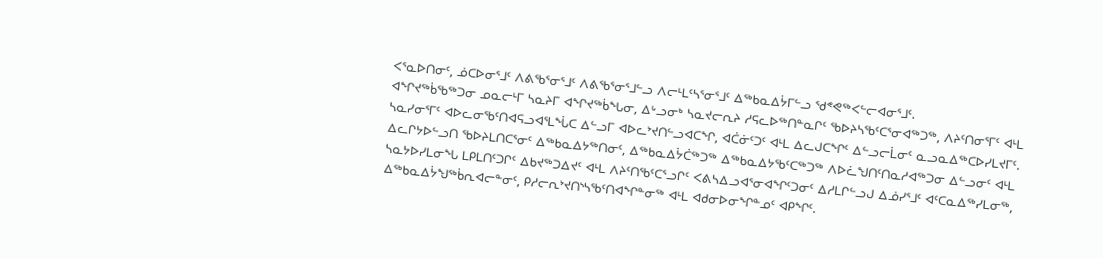ᐸᕐᓇᐅᑎᓂᑦ, ᓅᑕᐅᓂᕐᒧᑦ ᐱᕕᖃᕐᓂᕐᒧᑦ ᐱᕕᖃᕐᓂᕐᒧᓪᓗ ᐱᓕᒻᒪᑦᓴᕐᓂᕐᒧᑦ ᐃᖅᑲᓇᐃᔮᒥᓪᓗ ᖁᕝᕙᖅᐸᓪᓕᐊᓂᕐᒧᑦ.
ᐊᖏᔪᖅᑳᖃᖅᑐᓂ ᓄᓇᓕᒻᒥ ᓴᓇᔨᒥ ᐊᖏᔪᖅᑳᖓᓂ, ᐃᒡᓗᓂᒃ ᓴᓇᔪᓕᕆᔨ ᓱᕋᓚᐅᖅᑎᓐᓇᒋᑦ ᖃᐅᔨᓴᖃᑦᑕᕐᓂᐊᖅᑐᖅ, ᐱᔨᑦᑎᓂᕐᒥᑦ ᐊᒻᒪ ᓴᓇᓯᓂᕐᒥᑦ ᐊᐅᓚᓂᖃᑦᑎᐊᕋᓗᐊᕐᒪᖔᑕ ᐃᓪᓗᒥ ᐊᐅᓚᔾᔪᑎᓪᓗᐊᑕᖏ, ᐊᑖᓃᑦᑐᑦ ᐊᒻᒪ ᐃᓚᒍᑕᖏᑦ ᐃᓪᓗᓕᒫᓂᑦ ᓇᓗᓇᐃᖅᑕᐅᓯᒪᔪᒥᑦ. ᐃᓚᒋᔭᐅᓪᓗᑎ ᖃᐅᔨᒪᑎᑕᕐᓂᑦ ᐃᖅᑲᓇᐃᔭᖅᑎᓂᑦ, ᐃᖅᑲᓇᐃᔮᑖᖅᑐᖅ ᐃᖅᑲᓇᐃᔭᖃᑦᑕᖅᑐᖅ ᐱᐅᓛᖑᑎᑦᑎᓇᓱᐊᖅᑐᓂ ᐃᓪᓗᓂᑦ ᐊᒻᒪ ᓴᓇᔭᐅᓯᒪᓂᖓ ᒪᑭᒪᑎᑦᑐᒋᑦ ᐃᑲᔪᖅᑐᐃᔪᑦ ᐊᒻᒪ ᐱᔨᑦᑎᖃᑦᑕᕐᓗᒋᑦ ᐸᕕᓴᐃᓗᐊᕐᓂᐊᖏᑦᑐᓂᑦ ᐃᓱᒪᒋᓪᓗᒍ ᐃᓅᓯᕐᒧᑦ ᐊᑦᑕᓇᐃᖅᓯᒪᓂᖅ, ᐃᖅᑲᓇᐃᔮᖑᖅᑳᕆᐊᓕᓐᓂᑦ, ᑭᓱᓕᕆᔾᔪᑎᔅᓴᖃᑦᑎᐊᖏᓐᓂᖅ ᐊᒻᒪ ᐊᑯᓂᐅᓂᖏᓐᓄᑦ ᐊᑭᖏᑦ.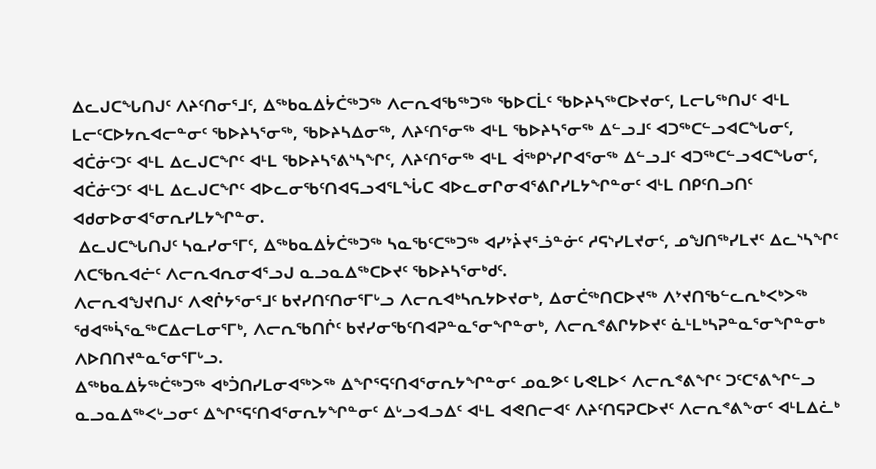ᐃᓚᒍᑕᖓᑎᒍᑦ ᐱᔨᑦᑎᓂᕐᒧᑦ, ᐃᖅᑲᓇᐃᔮᑖᖅᑐᖅ ᐱᓕᕆᐊᖃᖅᑐᖅ ᖃᐅᑕᒫᑦ ᖃᐅᔨᓴᖅᑕᐅᔪᓂᑦ, ᒪᓕᒐᖅᑎᒍᑦ ᐊᒻᒪ ᒪᓕᑦᑕᐅᔭᕆᐊᓕᓐᓂᑦ ᖃᐅᔨᓴᕐᓂᖅ, ᖃᐅᔨᓴᐃᓂᖅ, ᐱᔨᑦᑎᕐᓂᖅ ᐊᒻᒪ ᖃᐅᔨᓴᕐᓂᖅ ᐃᓪᓗᒧᑦ ᐊᑐᖅᑕᓪᓗᐊᑕᖓᓂᑦ, ᐊᑖᓃᑦᑐᑦ ᐊᒻᒪ ᐃᓚᒍᑕᖏᑦ ᐊᒻᒪ ᖃᐅᔨᓴᕐᕕᔅᓴᖏᑦ, ᐱᔨᑦᑎᕐᓂᖅ ᐊᒻᒪ ᐋᖅᑭᔅᓯᒋᐊᕐᓂᖅ ᐃᓪᓗᒧᑦ ᐊᑐᖅᑕᓪᓗᐊᑕᖓᓂᑦ, ᐊᑖᓃᑦᑐᑦ ᐊᒻᒪ ᐃᓚᒍᑕᖏᑦ ᐊᐅᓚᓂᖃᑦᑎᐊᕋᓗᐊᕐᒪᖔᑕ ᐊᐅᓚᓂᒋᓂᐊᕐᕕᒋᓯᒪᔭᖏᓐᓂᑦ ᐊᒻᒪ ᑎᑭᑦᑎᓗᑎᑦ ᐊᑯᓂᐅᓂᐊᕐᓂᕆᓯᒪᔭᖏᓐᓂ.
 ᐃᓚᒍᑕᖓᑎᒍᑦ ᓴᓇᓯᓂᕐᒥᑦ, ᐃᖅᑲᓇᐃᔮᑖᖅᑐᖅ ᓴᓇᖃᑦᑕᖅᑐᖅ ᐊᓯᔾᔩᔪᕐᓘᓐᓃᑦ ᓱᕋᔅᓯᒪᔪᓂᑦ, ᓄᖑᑎᖅᓯᒪᔪᑦ ᐃᓚᔅᓴᖏᑦ ᐱᑕᖃᕆᐊᓖᑦ ᐱᓕᕆᐊᕆᓂᐊᕐᓗᒍ ᓇᓗᓇᐃᖅᑕᐅᔪᑦ ᖃᐅᔨᓴᕐᓂᒃᑯᑦ.
ᐱᓕᕆᐊᖑᔪᑎᒍᑦ ᐱᕙᒌᔭᕐᓂᕐᒧᑦ ᑲᔪᓯᑎᑦᑎᓂᕐᒥᒡᓗ ᐱᓕᕆᐊᒃᓴᕆᔭᐅᔪᓂᒃ, ᐃᓂᑖᖅᑎᑕᐅᔪᖅ ᐱᔾᔪᑎᖃᓪᓚᕆᒃᐸᒃᐳᖅ ᖁᐊᖅᓵᕐᓇᖅᑕᐃᓕᒪᓂᕐᒥᒃ, ᐱᓕᕆᖃᑎᒌᑦ ᑲᔪᓯᓂᖃᑦᑎᐊᕈᓐᓇᕐᓂᖏᓐᓂᒃ, ᐱᓕᕆᕝᕕᒋᔭᐅᔪᑦ ᓈᒻᒪᒃᓴᕈᓐᓇᕐᓂᖏᓐᓂᒃ ᐱᐅᑎᑎᔪᓐᓇᕐᓂᕐᒥᒡᓗ.
ᐃᖅᑲᓇᐃᔮᖅᑖᖅᑐᖅ ᐊᒃᑑᑎᓯᒪᓂᐊᖅᐳᖅ ᐃᖏᕐᕋᑦᑎᐊᕐᓂᕆᔭᖏᓐᓂᑦ ᓄᓇᕗᑦ ᒐᕙᒪᐅᑉ ᐱᓕᕆᕝᕕᖏᑦ ᑐᑦᑕᕐᕕᖏᓪᓗ ᓇᓗᓇᐃᖅᐸᒡᓗᓂᑦ ᐃᖏᕐᕋᑦᑎᐊᕐᓂᕆᔭᖏᓐᓂᑦ ᐃᒡᓗᐊᓗᐃᑦ ᐊᒻᒪ ᐊᕙᑎᓕᐊᑦ ᐱᔨᑦᑎᕋᕈᑕᐅᔪᑦ ᐱᓕᕆᕝᕕᖕᓂᑦ ᐊᒻᒪᐃᓛᒃ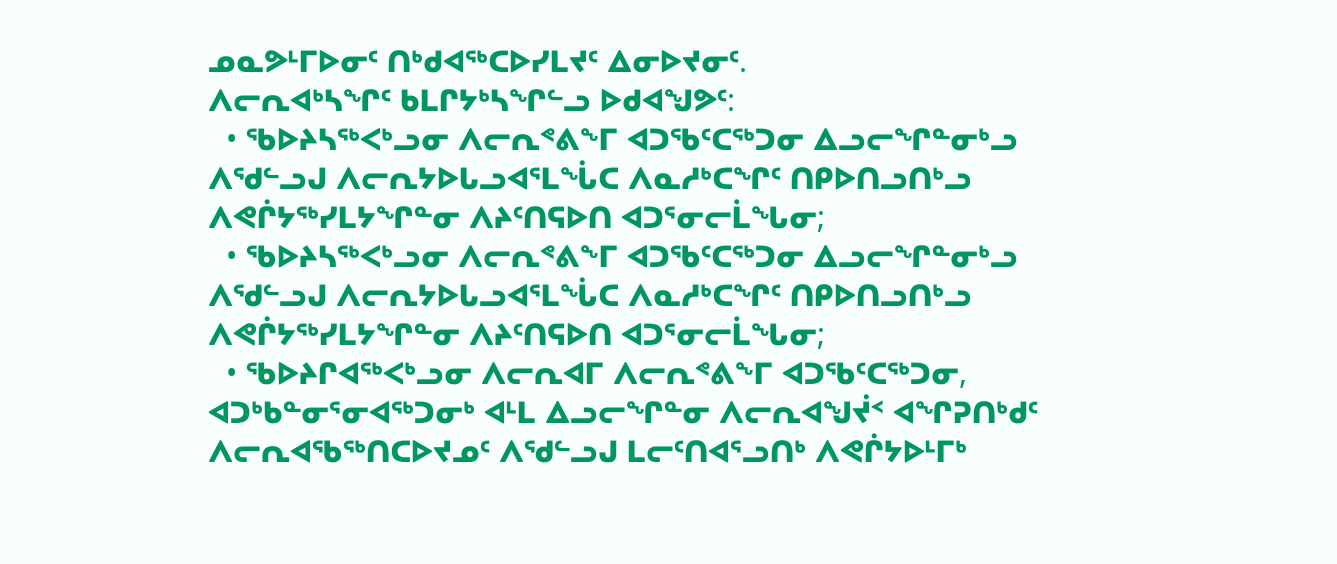ᓄᓇᕗᒻᒥᐅᓂᑦ ᑎᒃᑯᐊᖅᑕᐅᓯᒪᔪᑦ ᐃᓂᐅᔪᓂᑦ.
ᐱᓕᕆᐊᒃᓴᖏᑦ ᑲᒪᒋᔭᒃᓴᖏᓪᓗ ᐅᑯᐊᖑᕗᑦ:
  • ᖃᐅᔨᓴᖅᐸᒃᓗᓂ ᐱᓕᕆᕝᕕᖕᒥ ᐊᑐᖃᑦᑕᖅᑐᓂ ᐃᓗᓕᖏᓐᓂᒃᓗ ᐱᖁᓪᓗᒍ ᐱᓕᕆᔭᐅᒐᓗᐊᕐᒪᖔᑕ ᐱᓇᓱᒃᑕᖏᑦ ᑎᑭᐅᑎᓗᑎᒃᓗ ᐱᕙᒌᔭᖅᓯᒪᔭᖏᓐᓂ ᐱᔨᑦᑎᕋᐅᑎ ᐊᑐᕐᓂᓕᒫᖓᓂ;
  • ᖃᐅᔨᓴᖅᐸᒃᓗᓂ ᐱᓕᕆᕝᕕᖕᒥ ᐊᑐᖃᑦᑕᖅᑐᓂ ᐃᓗᓕᖏᓐᓂᒃᓗ ᐱᖁᓪᓗᒍ ᐱᓕᕆᔭᐅᒐᓗᐊᕐᒪᖔᑕ ᐱᓇᓱᒃᑕᖏᑦ ᑎᑭᐅᑎᓗᑎᒃᓗ ᐱᕙᒌᔭᖅᓯᒪᔭᖏᓐᓂ ᐱᔨᑦᑎᕋᐅᑎ ᐊᑐᕐᓂᓕᒫᖓᓂ;
  • ᖃᐅᔨᒋᐊᖅᐸᒃᓗᓂ ᐱᓕᕆᐊᒥ ᐱᓕᕆᕝᕕᖕᒥ ᐊᑐᖃᑦᑕᖅᑐᓂ, ᐊᑐᒃᑲᓐᓂᕐᓂᐊᖅᑐᓂᒃ ᐊᒻᒪ ᐃᓗᓕᖏᓐᓂ ᐱᓕᕆᐊᖑᔫᑉ ᐊᖏᕈᑎᒃᑯᑦ ᐱᓕᕆᐊᖃᖅᑎᑕᐅᔪᓄᑦ ᐱᖁᓪᓗᒍ ᒪᓕᑦᑎᐊᕐᓗᑎᒃ ᐱᕙᒌᔭᐅᒻᒥᒃ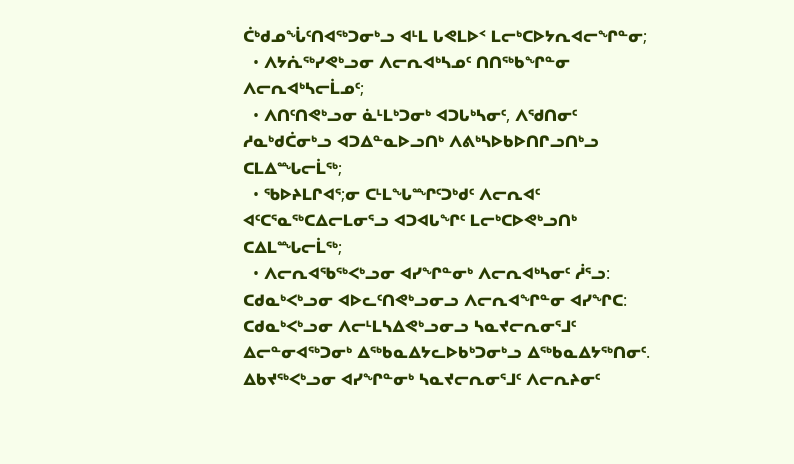ᑖᒃᑯᓄᖔᑦᑎᐊᖅᑐᓂᒃᓗ ᐊᒻᒪ ᒐᕙᒪᐅᑉ ᒪᓕᒃᑕᐅᔭᕆᐊᓕᖏᓐᓂ;
  • ᐱᔭᕇᖅᓯᕙᒃᓗᓂ ᐱᓕᕆᐊᒃᓴᓄᑦ ᑎᑎᖅᑲᖏᓐᓂ ᐱᓕᕆᐊᒃᓴᓕᒫᓄᑦ;
  • ᐱᑎᑦᑎᕙᒃᓗᓂ ᓈᒻᒪᒃᑐᓂᒃ ᐊᑐᒐᒃᓴᓂᑦ, ᐱᖁᑎᓂᑦ ᓱᓇᒃᑯᑖᓂᒃᓗ ᐊᑐᐃᓐᓇᐅᓗᑎᒃ ᐱᕕᒃᓴᐅᑲᐅᑎᒋᓗᑎᒃᓗ ᑕᒪᐃᙵᓕᒫᖅ;
  • ᖃᐅᔨᒪᒋᐊᕐ;ᓂ ᑕᒻᒪᖓᙱᑦᑐᒃᑯᑦ ᐱᓕᕆᐊᑦ ᐊᑦᑕᕐᓇᖅᑕᐃᓕᒪᓂᕐᓗ ᐊᑐᐊᒐᖏᑦ ᒪᓕᒃᑕᐅᕙᒃᓗᑎᒃ ᑕᐃᒪᙵᓕᒫᖅ;
  • ᐱᓕᕆᐊᖃᖅᐸᒃᓗᓂ ᐊᓯᖏᓐᓂᒃ ᐱᓕᕆᐊᒃᓴᓂᑦ ᓲᕐᓗ: ᑕᑯᓇᒃᐸᒃᓗᓂ ᐊᐅᓚᑦᑎᕙᒃᓗᓂᓗ ᐱᓕᕆᐊᖏᓐᓂ ᐊᓯᖏᑕ: ᑕᑯᓇᒃᐸᒃᓗᓂ ᐱᓕᒻᒪᓴᐃᕙᒃᓗᓂᓗ ᓴᓇᔪᓕᕆᓂᕐᒧᑦ ᐃᓕᓐᓂᐊᖅᑐᓂᒃ ᐃᖅᑲᓇᐃᔭᓚᐅᑲᒃᑐᓂᒃᓗ ᐃᖅᑲᓇᐃᔭᖅᑎᓂᑦ. ᐃᑲᔪᖅᐸᒃᓗᓂ ᐊᓯᖏᓐᓂᒃ ᓴᓇᔪᓕᕆᓂᕐᒧᑦ ᐱᓕᕆᔨᓂᑦ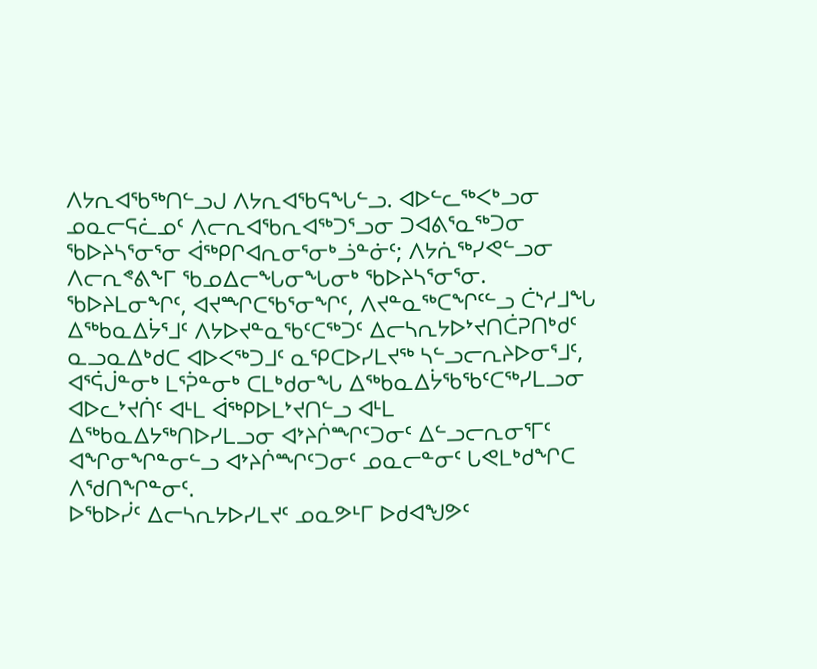ᐱᔭᕆᐊᖃᖅᑎᓪᓗᒍ ᐱᔭᕆᐊᖃᕋᖓᓪᓗ. ᐊᐅᓪᓚᖅᐸᒃᓗᓂ ᓄᓇᓕᕋᓛᓄᑦ ᐱᓕᕆᐊᖃᕆᐊᖅᑐᕐᓗᓂ ᑐᐊᕕᕐᓇᖅᑐᓂ ᖃᐅᔨᓴᕐᓂᕐᓂ ᐋᖅᑭᒋᐊᕆᓂᕐᓂᒃᓘᓐᓃᑦ; ᐱᔭᕇᖅᓯᕙᓪᓗᓂ ᐱᓕᕆᕝᕕᖕᒥ ᖃᓄᐃᓕᖓᓂᖓᓂᒃ ᖃᐅᔨᓴᕐᓂᕐᓂ.
ᖃᐅᔨᒪᓂᖏᑦ, ᐊᔪᙱᑕᖃᕐᓂᖏᑦ, ᐱᔪᓐᓇᖅᑕᖏᑦᓪᓗ ᑖᔅᓱᒧᖓ ᐃᖅᑲᓇᐃᔮᕐᒧᑦ ᐱᔭᐅᔪᓐᓇᖃᑦᑕᖅᑐᑦ ᐃᓕᓴᕆᔭᐅᔾᔪᑎᑖᕈᑎᒃᑯᑦ ᓇᓗᓇᐃᒃᑯᑕ ᐊᐅᐸᖅᑐᒧᑦ ᓇᕿᑕᐅᓯᒪᔪᖅ ᓴᓪᓗᓕᕆᔨᐅᓂᕐᒧᑦ, ᐊᕐᕌᒎᓐᓂᒃ ᒪᕐᕉᓐᓂᒃ ᑕᒪᒃᑯᓂᖓ ᐃᖅᑲᓇᐃᔮᖃᖃᑦᑕᖅᓯᒪᓗᓂ ᐊᐅᓚᔾᔪᑏᑦ ᐊᒻᒪ ᐋᖅᑭᐅᒪᔾᔪᑎᓪᓗ ᐊᒻᒪ ᐃᖅᑲᓇᐃᔭᖅᑎᐅᓯᒪᓗᓂ ᐊᔾᔨᒌᙱᑦᑐᓂᑦ ᐃᓪᓗᓕᕆᓂᕐᒥᑦ ᐊᖏᓂᖏᓐᓂᓪᓗ ᐊᔾᔨᒌᙱᑦᑐᓂᑦ ᓄᓇᓕᓐᓂᑦ ᒐᕙᒪᒃᑯᖏᑕ ᐱᖁᑎᖏᓐᓂᑦ.
ᐅᖃᐅᓰᑦ ᐃᓕᓴᕆᔭᐅᓯᒪᔪᑦ ᓄᓇᕗᒻᒥ ᐅᑯᐊᖑᕗᑦ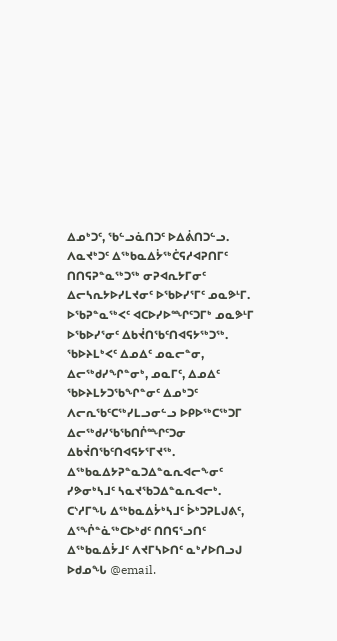ᐃᓄᒃᑐᑦ, ᖃᓪᓗᓈᑎᑐᑦ ᐅᐃᕖᑎᑐᓪᓗ. ᐱᓇᔪᒃᑐᑦ ᐃᖅᑲᓇᐃᔮᖅᑖᕋᓱᐊᕈᑎᒥᑦ ᑎᑎᕋᕈᓐᓇᖅᑐᖅ ᓂᕈᐊᕆᔭᒥᓂᑦ ᐃᓕᓴᕆᔭᐅᓯᒪᔪᓂᑦ ᐅᖃᐅᓯᕐᒥᑦ ᓄᓇᕗᒻᒥ. ᐅᖃᕈᓐᓇᖅᐸᑦ ᐊᑕᐅᓯᐅᙱᑦᑐᒥᒃ ᓄᓇᕗᒻᒥ ᐅᖃᐅᓯᕐᓂᑦ ᐃᑲᔫᑎᖃᑦᑎᐊᕋᔭᖅᑐᖅ. ᖃᐅᔨᒪᒃᐸᑦ ᐃᓄᐃᑦ ᓄᓇᓕᓐᓂ, ᐃᓕᖅᑯᓯᖏᓐᓂᒃ, ᓄᓇᒥᑦ, ᐃᓄᐃᑦ ᖃᐅᔨᒪᔭᑐᖃᖏᓐᓂᑦ ᐃᓄᒃᑐᑦ ᐱᓕᕆᖃᑦᑕᖅᓯᒪᓗᓂᓪᓗ ᐅᑭᐅᖅᑕᖅᑐᒥ ᐃᓕᖅᑯᓯᖃᖃᑎᒌᙱᑦᑐᓂ ᐃᑲᔫᑎᖃᑦᑎᐊᕋᔭᕐᒥᔪᖅ.
ᐃᖅᑲᓇᐃᔭᕈᓐᓇᑐᐃᓐᓇᕆᐊᓕᖕᓂᑦ ᓯᕗᓂᒃᓴᒧᑦ ᓴᓇᔪᖃᑐᐃᓐᓇᕆᐊᓕᒃ.
ᑕᔅᓱᒥᖓ ᐃᖅᑲᓇᐃᔮᒃᓴᒧᑦ ᐆᒃᑐᕈᒪᒍᕕᑦ, ᐃᕐᖐᓐᓈᖅᑕᐅᒃᑯᑦ ᑎᑎᕋᕐᓗᑎᑦ ᐃᖅᑲᓇᐃᔮᒧᑦ ᐱᔪᒥᓴᐅᑎᑦ ᓇᒃᓯᐅᑎᓗᒍ ᐅᑯᓄᖓ @email.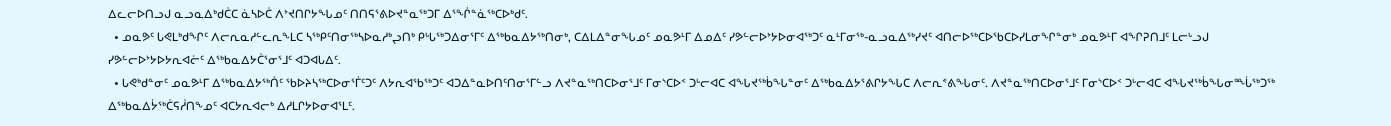ᐃᓚᓕᐅᑎᓗᒍ ᓇᓗᓇᐃᒃᑯᑖᑕ ᓈᓴᐅᑖ ᐱᔾᔪᑎᒋᔭᖓᓄᑦ ᑎᑎᕋᕐᕕᐅᔪᓐᓇᖅᑐᒥ ᐃᕐᖐᓐᓈᖅᑕᐅᒃᑯᑦ.
  • ᓄᓇᕗᑦ ᒐᕙᒪᒃᑯᖏᑦ ᐱᓕᕆᓇᓱᓪᓚᕆᖕᒪᑕ ᓴᖅᑭᑦᑎᓂᖅᓴᐅᓇᓱᒃᖢᑎᒃ ᑭᒡᒐᖅᑐᐃᓂᕐᒥᑦ ᐃᖅᑲᓇᐃᔭᖅᑎᓂᒃ, ᑕᐃᒪᐃᓐᓂᖓᓄᑦ ᓄᓇᕗᒻᒥ ᐃᓄᐃᑦ ᓯᕗᓪᓕᐅᔾᔭᐅᓂᐊᖅᑐᑦ ᓇᒻᒥᓂᖅ-ᓇᓗᓇᐃᖅᓯᔪᑦ ᐊᑎᓕᐅᖅᑕᐅᖃᑕᐅᓯᒪᓂᖏᓐᓂᒃ ᓄᓇᕗᒻᒥ ᐊᖏᕈᑎᒧᑦ ᒪᓕᒡᓗᒍ ᓯᕗᓪᓕᐅᔾᔭᐅᔭᕆᐊᓖᑦ ᐃᖅᑲᓇᐃᔭᑖᕐᓂᕐᒧᑦ ᐊᑐᐊᒐᐃᑦ.
  • ᒐᕙᒃᑯᓐᓂᑦ ᓄᓇᕗᒻᒥ ᐃᖅᑲᓇᐃᔭᖅᑏᑦ ᖃᐅᔨᓴᖅᑕᐅᓂᕐᒦᑦᑐᑦ ᐱᔭᕆᐊᖃᖅᑐᑦ ᐊᑐᐃᓐᓇᐅᑎᑦᑎᓂᕐᒥᓪᓗ ᐱᔪᓐᓇᖅᑎᑕᐅᓂᕐᒧᑦ ᒥᓂᔅᑕᐅᑉ ᑐᒡᓕᐊᑕ ᐊᖓᔪᖅᑳᖓᓐᓂᑦ ᐃᖅᑲᓇᐃᔭᕐᕕᒋᔭᖓᑕ ᐱᓕᕆᕝᕕᖓᓂᑦ. ᐱᔪᓐᓇᖅᑎᑕᐅᓂᕐᒧᑦ ᒥᓂᔅᑕᐅᑉ ᑐᒡᓕᐊᑕ ᐊᖓᔪᖅᑳᖓᓂᙶᖅᑐᖅ ᐃᖅᑲᓇᐃᔮᖅᑖᕋᓲᑎᖕᓄᑦ ᐊᑕᔭᕆᐊᓕᒃ ᐃᓱᒪᒋᔭᐅᓂᐊᕐᒪᑦ.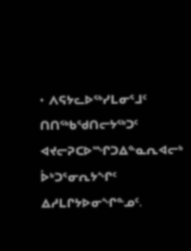• ᐱᕋᔭᓚᐅᖅᓯᒪᓂᕐᒧᑦ ᑎᑎᖅᑲᖁᑎᓕᔭᖅᑐᑦ ᐊᔪᓕᕈᑕᐅᙱᑐᐃᓐᓇᕆᐊᓕᒃ ᐆᒃᑐᕐᓂᕆᔭᖏᑦ ᐃᓱᒪᒋᔭᐅᓂᖏᓐᓄᑦ.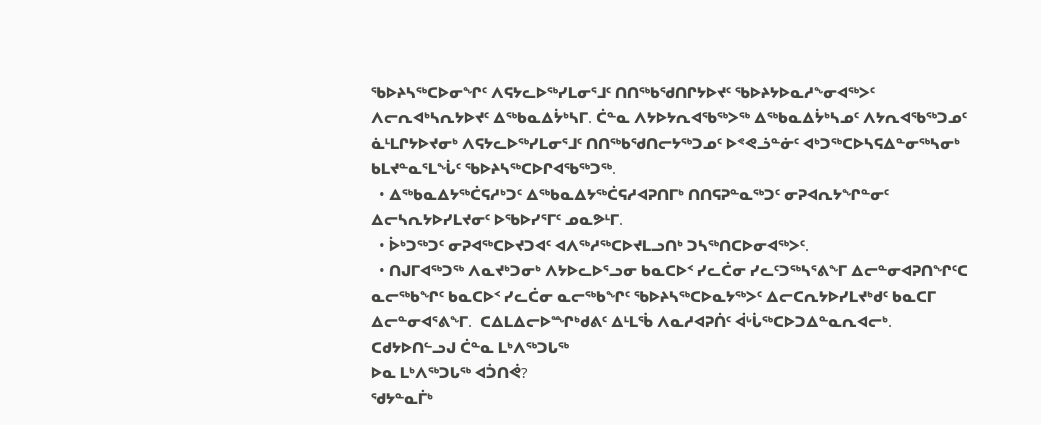ᖃᐅᔨᓴᖅᑕᐅᓂᖏᑦ ᐱᕋᔭᓚᐅᖅᓯᒪᓂᕐᒧᑦ ᑎᑎᖅᑲᖁᑎᒋᔭᐅᔪᑦ ᖃᐅᔨᔭᐅᓇᓱᖕᓂᐊᖅᐳᑦ ᐱᓕᕆᐊᒃᓴᕆᔭᐅᔪᑦ ᐃᖅᑲᓇᐃᔮᒃᓴᒥ. ᑖᓐᓇ ᐱᔭᐅᔭᕆᐊᖃᖅᐳᖅ ᐃᖅᑲᓇᐃᔮᒃᓴᓄᑦ ᐱᔭᕆᐊᖃᖅᑐᓄᑦ ᓈᒻᒪᒋᔭᐅᔪᓂᒃ ᐱᕋᔭᓚᐅᖅᓯᒪᓂᕐᒧᑦ ᑎᑎᖅᑲᖁᑎᓕᔭᖅᑐᓄᑦ ᐅᕝᕙᓘᓐᓃᑦ ᐊᒃᑐᖅᑕᐅᓴᕋᐃᓐᓂᖅᓴᓂᒃ ᑲᒪᔪᓐᓇᕐᒪᖔᑦ ᖃᐅᔨᓴᖅᑕᐅᒋᐊᖃᖅᑐᖅ.
  • ᐃᖅᑲᓇᐃᔭᖅᑖᕋᓱᒃᑐᑦ ᐃᖅᑲᓇᐃᔭᖅᑖᕋᓱᐊᕈᑎᒥᒃ ᑎᑎᕋᕈᓐᓇᖅᑐᑦ ᓂᕈᐊᕆᔭᖏᓐᓂᑦ ᐃᓕᓴᕆᔭᐅᓯᒪᔪᓂᑦ ᐅᖃᐅᓯᕐᒥᑦ ᓄᓇᕗᒻᒥ.
  • ᐆᒃᑐᖅᑐᑦ ᓂᕈᐊᖅᑕᐅᔪᑐᐊᑦ ᐊᐱᖅᓱᖅᑕᐅᔪᒪᓗᑎᒃ ᑐᓴᖅᑎᑕᐅᓂᐊᖅᐳᑦ.
  • ᑎᒍᒥᐊᖅᑐᖅ ᐱᓇᔪᒃᑐᓂᒃ ᐱᔭᐅᓚᐅᕐᓗᓂ ᑲᓇᑕᐅᑉ ᓯᓚᑖᓂ ᓯᓚᑦᑐᖅᓴᕐᕕᖕᒥ ᐃᓕᓐᓂᐊᕈᑎᖏᑦᑕ ᓇᓕᖅᑲᖏᑦ ᑲᓇᑕᐅᑉ ᓯᓚᑖᓂ ᓇᓕᖅᑲᖏᑦ ᖃᐅᔨᓴᖅᑕᐅᓇᔭᖅᐳᑦ ᐃᓕᑕᕆᔭᐅᓯᒪᔪᒃᑯᑦ ᑲᓇᑕᒥ ᐃᓕᓐᓂᐊᕐᕕᖕᒥ.  ᑕᐃᒪᐃᓕᐅᙱᒃᑯᕕᑦ ᐃᒻᒪᖄ ᐱᓇᓱᐊᕈᑏᑦ ᐋᒡᒑᖅᑕᐅᑐᐃᓐᓇᕆᐊᓕᒃ.
ᑕᑯᔭᐅᑎᓪᓗᒍ ᑖᓐᓇ ᒪᒃᐱᖅᑐᒐᖅ
ᐅᓇ ᒪᒃᐱᖅᑐᒐᖅ ᐊᑑᑎᕚ?
ᖁᔭᓐᓇᒦᒃ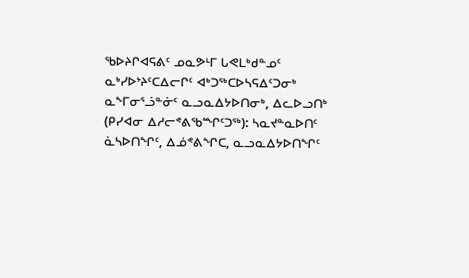ᖃᐅᔨᒋᐊᕋᕕᑦ ᓄᓇᕗᒻᒥ ᒐᕙᒪᒃᑯᓐᓄᑦ
ᓇᒃᓯᐅᔾᔨᑦᑕᐃᓕᒋᑦ ᐊᒃᑐᖅᑕᐅᓴᕋᐃᑦᑐᓂᒃ ᓇᖕᒥᓂᕐᓘᓐᓃᑦ ᓇᓗᓇᐃᔭᐅᑎᓂᒃ, ᐃᓚᐅᓗᑎᒃ (ᑭᓯᐊᓂ ᐃᓱᓕᕝᕕᖃᙱᑦᑐᖅ): ᓴᓇᔪᓐᓇᐅᑎᑦ ᓈᓴᐅᑎᖏᑦ, ᐃᓅᕝᕕᖏᑕ, ᓇᓗᓇᐃᔭᐅᑎᖏᑦ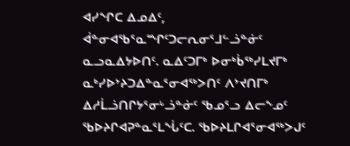ᐊᓯᖏᑕ ᐃᓄᐃᑦ, ᐋᓐᓂᐊᖃᕐᓇᙱᑦᑐᓕᕆᓂᕐᒧᓪᓘᓐᓃᑦ ᓇᓗᓇᐃᔭᐅᑎᑦ. ᓇᐃᑦᑐᒥᒃ ᐅᓂᒃᑳᖅᓯᒪᔪᒥᒃ ᓇᒃᓯᐅᔾᔨᑐᐃᓐᓇᕐᓂᐊᖅᐳᑎᑦ ᐱᔾᔪᑎᒥᒃ ᐃᓱᒫᓘᑎᒋᔭᕐᓂᒡᓘᓐᓃᑦ ᖃᓄᕐᓗ ᐃᓕᖕᓄᑦ ᖃᐅᔨᒋᐊᕈᓐᓇᕐᒪᖔᑦᑕ. ᖃᐅᔨᒪᒋᐊᕐᓂᐊᖅᐳᒍᑦ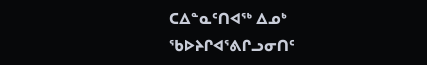ᑕᐃᓐᓇᑦᑎᐊᖅ ᐃᓄᒃ ᖃᐅᔨᒋᐊᕐᕕᒋᓗᓂᑎᑦ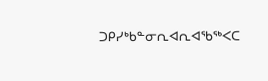ᑐᑭᓯᒃᑲᓐᓂᕆᐊᕆᐊᖃᖅᐸᑕ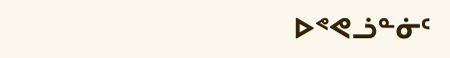ᐅᕝᕙᓘᓐᓃᑦ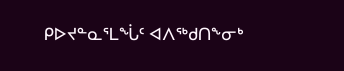ᑭᐅᔪᓐᓇᕐᒪᖔᑦ ᐊᐱᖅᑯᑎᖕᓂᒃ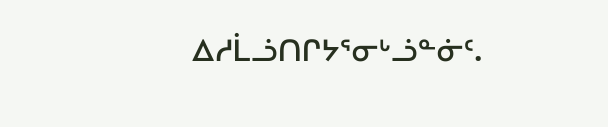ᐃᓱᒫᓘᑎᒋᔭᕐᓂᒡᓘᓐᓃᑦ.